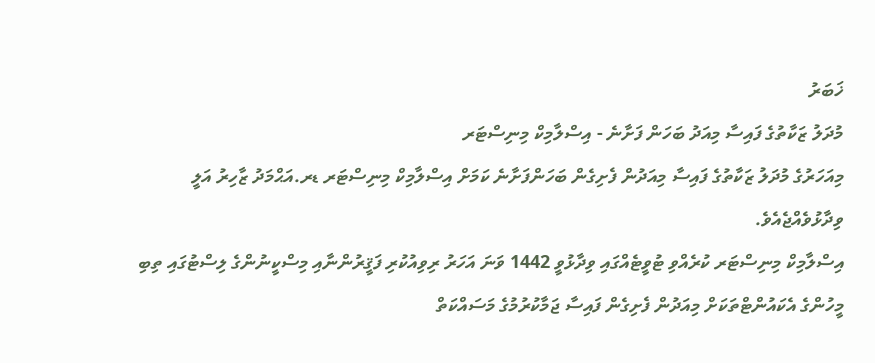ޚަބަރު
މުދަލު ޒަކާތުގެ ފައިސާ މިއަދު ބަހަން ފަށާނެ - އިސްލާމިކް މިނިސްޓަރ
މިއަހަރުގެ މުދަލު ޒަކާތުގެ ފައިސާ މިއަދުން ފެށިގެން ބަހަންފަށާނެ ކަމަށް އިސްލާމިކް މިނިސްޓަރ ޑރ.އަޙްމަދު ޒާހިރު އަލީ ވިދާޅުވެއްޖެއެވެ.
އިސްލާމިކް މިނިސްޓަރ ކުރެއްވި ޓުވީޓެއްގައި ވިދާޅުވީ 1442 ވަނަ އަހަރު ރިވިއުކުރި ފަޤީރުންނާއި މިސްކީނުންގެ ލިސްޓުގައި ތިބި މީހުންގެ އެކައުންޓްތަކަށް މިއަދުން ފެށިގެން ފައިސާ ޖަމާކުރުމުގެ މަސައްކަތް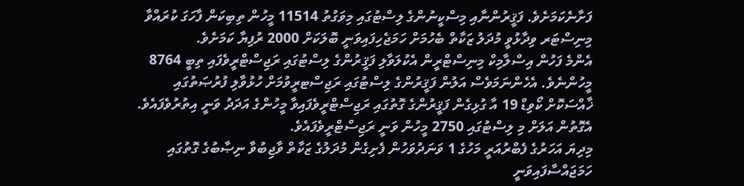ފަށާނެކަމަށެވެ. ފަޤީރުންނާއި މިސްކީނުންގެ ލިސްޓުގައި މިވަގުތު 11514 މީހުން ތިބިކަން ފާހަގަ ކުރައްވާ މިނިސްޓަރ ވިދާޅުވީ މުދަލު ޒަކާތް ބެހުމަށް ހަމަޖެހިފައިވަނީ ބޮލަކަށް 2000 ރުފިޔާ ކަމަށެވެ.
އެންމެ ފަހުން އިސްލާމިކް މިނިސްޓްރީން އެކުލަވާލި ފަޤީރުންގެ ލިސްޓުގައި ރަޖިސްޓްރީވެފައި ތިބީ 8764 މީހުންނެވެ. އެހެންނަމަވެސް އަލުން ފަޤީރުންގެ ލިސްޓުގައި ރަޖިސްޓރީވުމަށް ހުޅުވާލި ފުރުޞަތުގައި ޚާއްސަކޮށް ކޯވިޑް 19 އާ ގުޅިގެން ފަޤީރުންގެ ގޮތުގައި ރަޖިސްޓްރީވެފައިވާ މީހުންގެ އަދަދު ވަނީ އިތުރުވެފައެވެ. އެގޮތުން އަލަށް މި ލިސްޓުގައި 2750 މީހުން ވަނީ ރަޖިސްޓްރީވެފައެވެ.
މިދިޔަ އަހަރުގެ ފެބްރުއަރީ މަހުގެ 1 ވަނަދުވަހުން ފެށިގެން މުދަލުގެ ޒަކާތް ވާޖިބުވާ ނިޞާބުގެ ގޮތުގައި ހަމަޖައްސާފައިވަނީ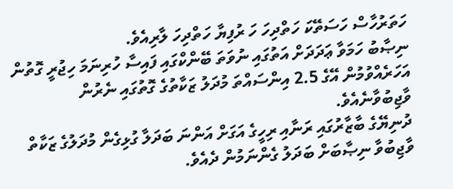ހަތަރުހާސް ހަސަތޭކަ ހަތްދިހަ ހަ ރުފިޔާ ހަތްދިހަ ލާރިއެވެ.
ނިޞާބު ހަމަވާ ޢަދަދަށް އަތުގައި ނުވަތަ ބޭންކްގައި ފައިސާ ހުރިނަމަ ހިޖުރީ ގޮތުން އަހަރެއްވުމުން އޭގެ 2.5 އިންސައްތަ މުދަލު ޒަކާތުގެ ގޮތުގައި ނެރުން ވާޖިބުވާނެއެވެ.
ދުނިޔޭގެ ބާޒާރުގައި ރަނާއި ރިހީގެ އަގަށް އަންނަ ބަދަލާ ގުޅިގެން މުދަލުގެ ޒަކާތް ވާޖިބުވާ ނިޞާބަށް ބަދަލު ގެންނަމުން ދެއެވެ.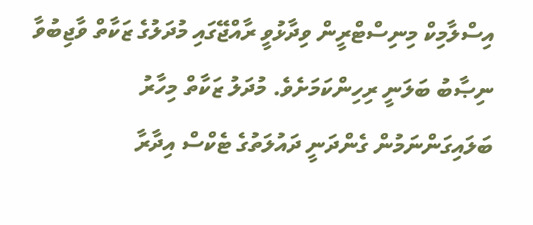އިސްލާމިކް މިނިސްޓްރީން ވިދާޅުވީ ރާއްޖޭގައި މުދަލުގެ ޒަކާތް ވާޖިބުވާ ނިޞާބު ބަލަނީ ރިހިންކަމަށެވެ. މުދަލު ޒަކާތް މިހާރު ބަލައިގަންނަމުން ގެންދަނީ ދައުލަތުގެ ޓެކްސް އިދާރާ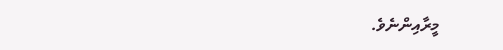މީރާއިންނެވެ.